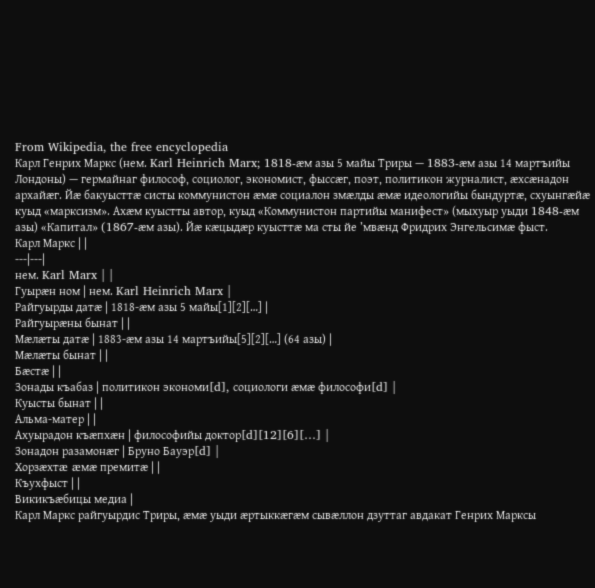From Wikipedia, the free encyclopedia
Карл Генрих Маркс (нем. Karl Heinrich Marx; 1818-æм азы 5 майы Триры — 1883-æм азы 14 мартъийы Лондоны) — гермайнаг философ, социолог, экономист, фыссæг, поэт, политикон журналист, æхсæнадон архайæг. Йæ бакуысттæ систы коммунистон æмæ социалон змæлды æмæ идеологийы бындуртæ, схуынгæйæ куыд «марксизм». Ахæм куыстты автор, куыд «Коммунистон партийы манифест» (мыхуыр уыди 1848-æм азы) «Капитал» (1867-æм азы). Йæ кæцыдæр куысттæ ма сты йе ’мвæнд Фридрих Энгельсимæ фыст.
Карл Маркс | |
---|---|
нем. Karl Marx | |
Гуырæн ном | нем. Karl Heinrich Marx |
Райгуырды датæ | 1818-æм азы 5 майы[1][2][…] |
Райгуырæны бынат | |
Мæлæты датæ | 1883-æм азы 14 мартъийы[5][2][…] (64 азы) |
Мæлæты бынат | |
Бæстæ | |
Зонады къабаз | политикон экономи[d], социологи æмæ философи[d] |
Куысты бынат | |
Альма-матер | |
Ахуырадон къæпхæн | философийы доктор[d][12][6][…] |
Зонадон разамонæг | Бруно Бауэр[d] |
Хорзæхтæ æмæ премитæ | |
Къухфыст | |
Викикъæбицы медиа |
Карл Маркс райгуырдис Триры, æмæ уыди æртыккæгæм сывæллон дзуттаг авдакат Генрих Марксы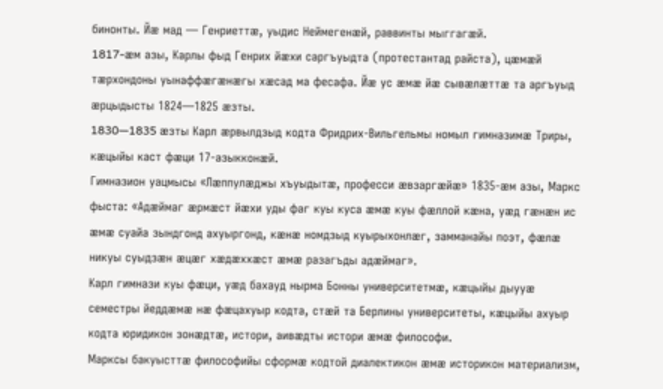бинонты. Йæ мад — Генриеттæ, уыдис Неймегенæй, раввинты мыггагæй.
1817-æм азы, Карлы фыд Генрих йæхи саргъуыдта (протестантад райста), цæмæй тæрхондоны уынаффæгæнæгы хæсад ма фесафа. Йæ ус æмæ йæ сывæлæттæ та аргъуыд æрцыдысты 1824—1825 æзты.
1830—1835 æзты Карл æрвылдзыд кодта Фридрих-Вильгельмы номыл гимназимæ Триры, кæцыйы каст фæци 17-азыкконæй.
Гимназион уацмысы «Лæппулæджы хъуыдытæ, професси æвзаргæйæ» 1835-æм азы, Маркс фыста: «Адæймаг æрмæст йæхи уды фаг куы куса æмæ куы фæллой кæна, уæд гæнæн ис æмæ суайа зындгонд ахуыргонд, кæнæ номдзыд куырыхонлæг, замманайы поэт, фæлæ никуы суыдзæн æцæг хæдæххæст æмæ разагъды адæймаг».
Карл гимнази куы фæци, уæд бахауд нырма Бонны университетмæ, кæцыйы дыууæ семестры йеддæмæ нæ фæцахуыр кодта, стæй та Берлины университеты, кæцыйы ахуыр кодта юридикон зонæдтæ, истори, аивæдты истори æмæ философи.
Марксы бакуысттæ философийы сформæ кодтой диалектикон æмæ историкон материализм,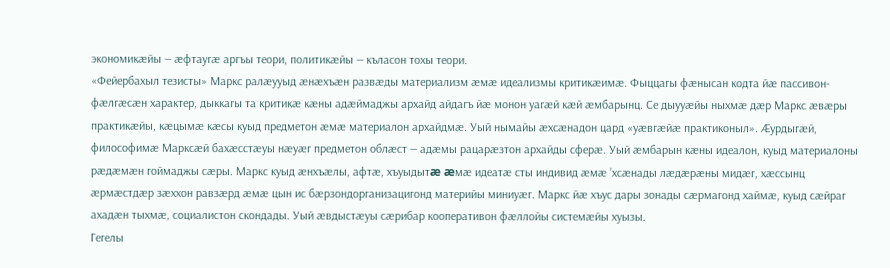экономикæйы — æфтаугæ аргъы теори, политикæйы — къласон тохы теори.
«Фейербахыл тезисты» Маркс ралæууыд æнæхъæн развæды материализм æмæ идеализмы критикæимæ. Фыццагы фæнысан кодта йæ пассивон-фæлгæсæн характер, дыккагы та критикæ кæны адæймаджы архайд айдагъ йæ монон уагæй кæй æмбарынц. Се дыууæйы ныхмæ дæр Маркс æвæры практикæйы, кæцымæ кæсы куыд предметон æмæ материалон архайдмæ. Уый нымайы æхсæнадон цард «уæвгæйæ практиконыл». Æурдыгæй, философимæ Марксæй бахæсстæуы нæуæг предметон облæст — адæмы рацарæзтон архайды сферæ. Уый æмбарын кæны идеалон, куыд материалоны рæдæмæн гоймаджы сæры. Маркс куыд æнхъæлы, афтæ, хъуыдытæ æмæ идеатæ сты индивид æмæ ’хсæнады лæдæрæны мидæг, хæссынц æрмæстдæр зæххон равзæрд æмæ цын ис бæрзондорганизацигонд материйы миниуæг. Маркс йæ хъус дары зонады сæрмагонд хаймæ, куыд сæйраг ахадæн тыхмæ, социалистон скондады. Уый æвдыстæуы сæрибар кооперативон фæллойы системæйы хуызы.
Гегелы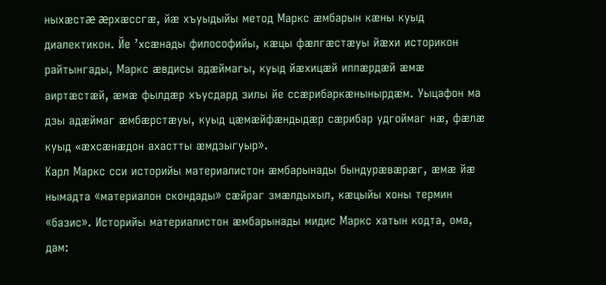ныхæстæ æрхæссгæ, йæ хъуыдыйы метод Маркс æмбарын кæны куыд диалектикон. Йе ’хсæнады философийы, кæцы фæлгæстæуы йæхи историкон райтынгады, Маркс æвдисы адæймагы, куыд йæхицæй иппæрдæй æмæ аиртæстæй, æмæ фылдæр хъусдард зилы йе ссæрибаркæнынырдæм. Уыцафон ма дзы адæймаг æмбæрстæуы, куыд цæмæйфæндыдæр сæрибар удгоймаг нæ, фæлæ куыд «æхсæнæдон ахастты æмдзыгуыр».
Карл Маркс сси историйы материалистон æмбарынады бындурæвæрæг, æмæ йæ нымадта «материалон скондады» сæйраг змæлдыхыл, кæцыйы хоны термин «базис». Историйы материалистон æмбарынады мидис Маркс хатын кодта, ома, дам: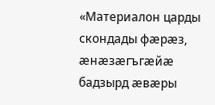«Материалон царды скондады фæрæз, æнæзæгъгæйæ бадзырд æвæры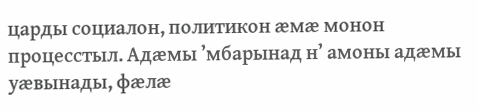царды социалон, политикон æмæ монон процесстыл. Адæмы ’мбарынад н’ амоны адæмы уæвынады, фæлæ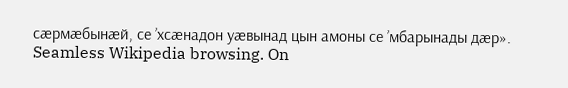сæрмæбынæй, се ’хсæнадон уæвынад цын амоны се ’мбарынады дæр».
Seamless Wikipedia browsing. On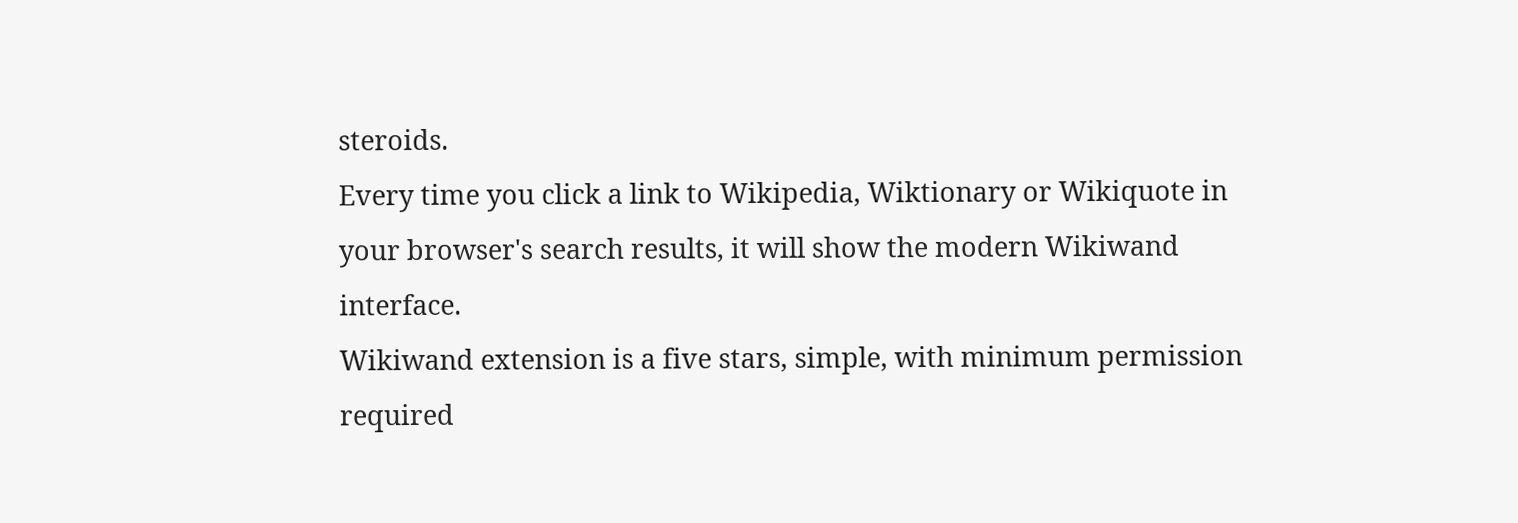steroids.
Every time you click a link to Wikipedia, Wiktionary or Wikiquote in your browser's search results, it will show the modern Wikiwand interface.
Wikiwand extension is a five stars, simple, with minimum permission required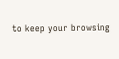to keep your browsing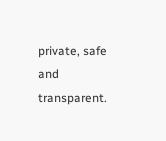private, safe and transparent.